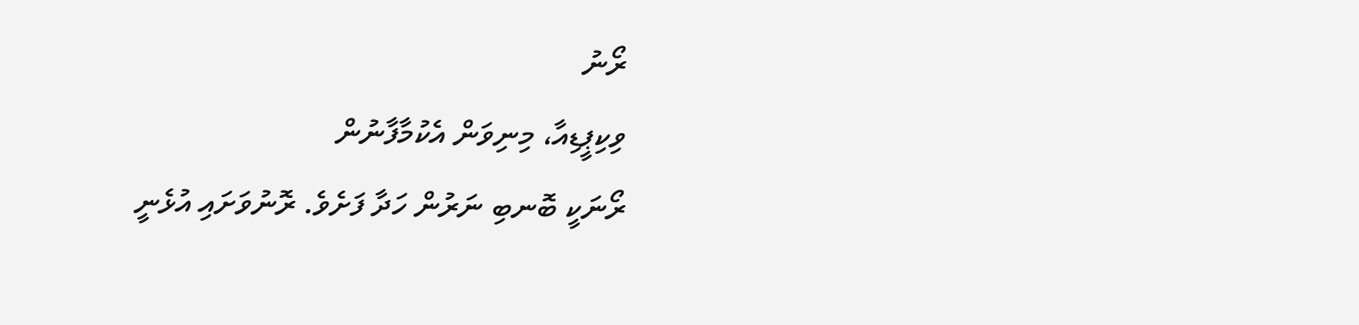ރޯނު
ވިކިޕީޑިއާ، މިނިވަން އެކުމާފާނުން
ރޯނަކީ ބޮނބި ނަރުން ހަދާ ފަށެވެ. ރޮނުވަށައި އުޅެނީ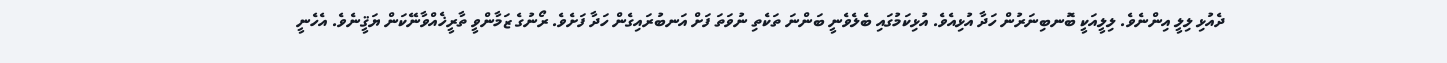ދެއުޅި ލިލީ އިންނެވެ. ލިލީއަކީ ބޮނބިނަރުން ހަދާ އުޅިއެވެ. އުޅިކަމުގައި ބެލެވެނީ ބަންނަ ތަކެތި ނުވަތަ ފަށް އަނބުރައިގެން ހަދާ ފަށެވެ. ރޯނުގެ ޒަމާންވީ ތާރީޚެއްވާނޭކަން ޔަޤީނެވެ. އެހެނީ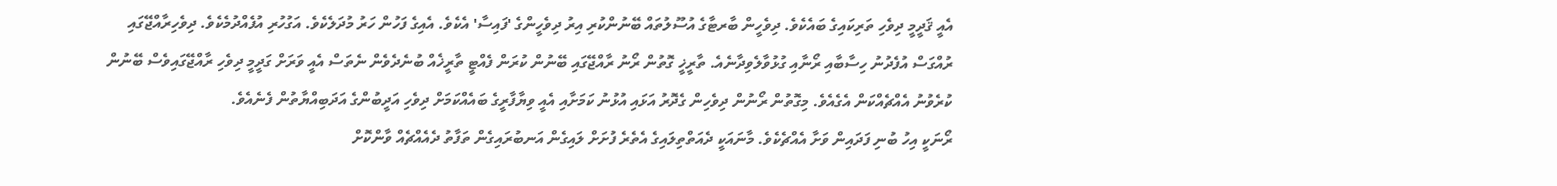އެއީ ޤަދީމީ ދިވެހި ތަރިކައިގެ ބައެކެވެ. ދިވެހީން ބާރޓާގެ އުސޫލުތައް ބޭނުންކުރި އިރު ދިވެހީންގެ 'ފައިސާ' އެކެވެ. އެއިގެ ފަހުން ހަރު މުދަލެކެވެ. އަގުހުރި އުފެއްދުމެކެވެ. ދިވެހިރާއްޖޭގައި ރުއްގަސް އުފެދުނު ހިސާބާއި ރޯނާއި ގުޅުވާލެވިދާނެއެ. ތާރީޚީ ގޮތުން ރޯނު ރާއްޖޭގައި ބޭނުން ކުރަން ފެއްޓީ ތާރީޚެއް ބުނެދެވެން ނެތަސް އެއީ ވަރަށް ގަދީމީ ދިވެހި ރާއްޖޭގައިވެސް ބޭނުން ކުރެވުނު އެއްޗެއްކަން އެގެއެވެ. މިގޮތުން ރޯނުން ދިވެހިން ގެދޮރު އަޅައި އުޅުނު ކަމަށާއި އެއީ ވިޔާފާރީގެ ބައެއްކަމަށް ދިވެހި އަދީބުންގެ އަދަބިއްޔާތުން ފެނެއެވެ.
ރޯނަކީ އިހު ބުނި ފަދައިން ވަށާ އެއްޗެކެވެ. މާނައަކީ ދެއަތްތިލައިގެ އެތެރެ ފުށަށް ލައިގެން އަނބުރައިގެން ތަފާތު ދެއެއްޗެއް ވާންކޮށް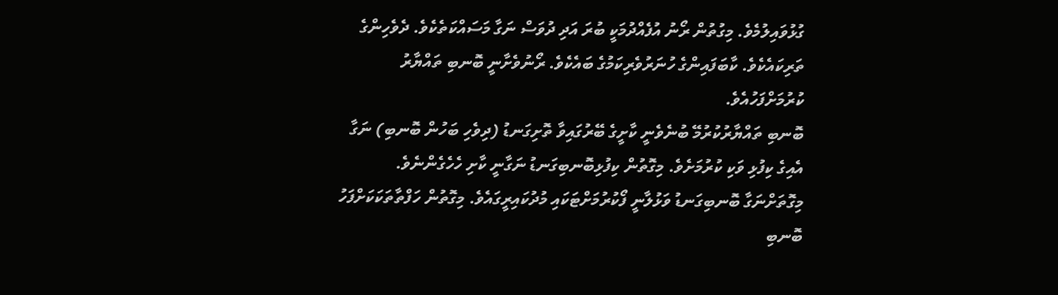ގުޅުވައިލުމެވެ. މިގުތުން ރޯނު އުފެއްދުމަކީ ބުރަ އަދި ދުވަސް ނަގާ މަސައްކަތެކެވެ. ދެވެހިންގެ ތަރިކައެކެވެ. ކާބަފައިންގެ ހުނަރުވެރިކަމުގެ ބައެކެވެ. ރޯނުވެށާނީ ބޮނބި ތައްޔާރު ކުރުމަށްފަހުއެވެ.
ބޮނބި ތައްޔާރުކުރުމޭ ބުނެވެނީ ކާށީގެ ބޭރުގައިވާ ތޮށިގަނޑު (ދިވެހި ބަހުން ބޮނބި) ނަގާ އެއިގެ ކިފުޅި ވަކި ކުރުމަށެވެ. މިގޮތުން ކިފުޅިބޮނބިގަނޑު ނަގާނީ ކާށި ހެހެގެންނެވެ. މިގޮތަށްނަގާ ބޮނބިގަނޑު ވަޅުލާނީ ފޯކުރުމަށްޓަކައި މުދުކައިރީގައެވެ. މިގޮތުން ހަފްތާތަކަކަށްފަހު ބޮނބި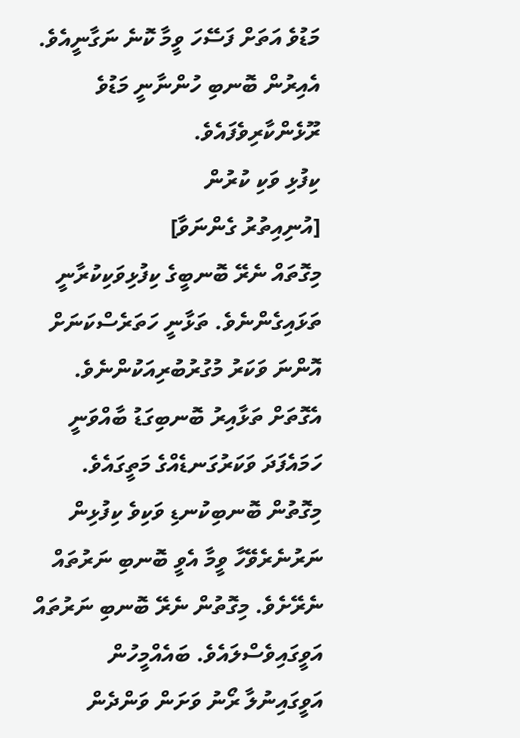މަޑުވެ އަތަށް ފަސޭހަ ވީމާ ކޮނެ ނަގާނީއެވެ. އެއިރުން ބޮނބި ހުންނާނީ މަޑުވެ ރޫޅެންކާރިވެފައެވެ.
ކިފުޅި ވަކި ކުރުން
[އުނިއިތުރު ގެންނަވާ]
މިގޮތައް ނެރޭ ބޮނބީގެ ކިފުޅިވަކިކުރާނީ ތަޅައިގެންނެވެ. ތަޅާނީ ހަތަރެސްކަނަށް އޮންނަ ވަކަރު މުގުރުބުރިއަކުންނެވެ. އެގޮތަށް ތަޅާއިރު ބޮނބިގަޑު ބާއްވަނީ ހަމައެފަދަ ވަކަރުގަނޑެއްގެ މަތީގައެވެ. މިގޮތުން ބޮނބިކުނޑި ވަކިވެ ކިފުޅިން ނަރުނެރެވޭހާ ވީމާ އެވީ ބޮނބި ނަރުތައް ނެރޭށެވެ. މިގޮތުން ނެރޭ ބޮނބި ނަރުތައް އަވީގައިވެސްލައެވެ. ބައެއްމީހުން އަވީގައިނުލާ ރޯނު ވަށަން ވަންދެން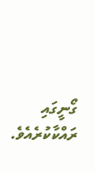ގޯނީގައި ރައްކާކުރެއެވެ.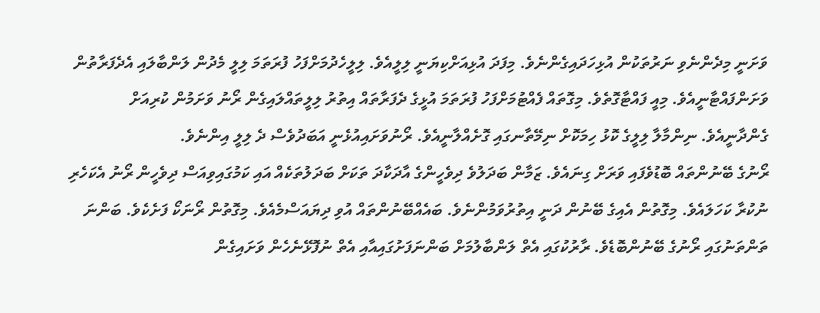ވަށަނީ މިދެންނެވި ނަރުތަކުން އުޅިހަދައިގެންނެވެ. މިފަދަ އުޅިއަށްކިޔަނީ ލިލީއެވެ. ލިލީހެދުމަށްފަހު ފުރަތަމަ ލިލީ މެދުން ލަންބާލައި އެދެފަރާތުން ވަށަންފައްޓާނީއެވެ. މިއީ ފައްޓާގޮތެވެ. މިގޮތައް ފެއްޓުމަށްފަހު ފުރަތަމަ އުޅީގެ ދެފަރާތައް އިތުރު ލިލީތައްލައިގެން ރޯނު ވަށަމުން ކުރިއަށް ގެންދާނީއެވެ. ނިންމާލާ ލިލީގެ ކޮޅު ހިމަކޮށް ނިމޭތާނގައި ގޮށެއްލާނީއެވެ. ރޯނުވަށައިއުޅެނީ އަބަދުވެސް ދެ ލިލީ އިންނެވެ.
ރޯނުގެ ބޭނުންތައް ބޮޑުވެފައި ވަރަށް ގިނައެވެ. ޒަމާން ބަދަލުވެ ދިވެހީންގެ އާދަކާދަ ތަކަށް ބަދަލުތަކެއް އައި ކަމުގައިވިއަސް ދިވެހީން ރޯނު އެކަހެރި ނުކުރާ ކަހަލައެވެ. މިގޮތުން އެއިގެ ބޭނުން ދަނީ އިތުރުވަމުންނެވެ. ބައެއްބޭނުންތައް އުވި ދިޔައަސްމެއެވެ. މިގޮތުން ރޯނަކޯ ފަށެކެވެ. ބަންނަ ތަންތަނުގައި ރޯނުގެ ބޭނުންބޮޑެވެ. ރާރުކުގައި އެތް ލަންބާލުމަށް ބަންނަފަށުގައިއާއި އެތް ނުފޮޅޭނެހެން ވަށައިގެން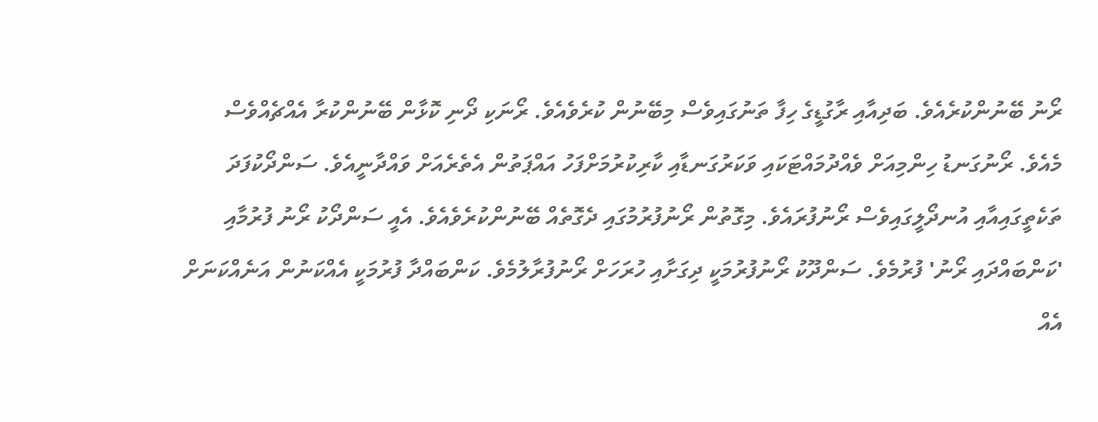ރޯނު ބޭނުންކުރެއެވެ. ބަދިއާއި ރާގުޑީގެ ހިފާ ތަނުގައިވެސް މިބޭނުން ކުރެވެއެވެ. ރޯނަކި ދޯނި ކޮޅާން ބޭނުންކުރާ އެއްޗެއްވެސް މެއެވެ. ރޯނުގަނޑު ހިންމިއަށް ވެއްދުމައްޓަކައި ވަކަރުގަނޑާއި ކާރިކުރުމަށްފަހު އައްޕަތުން އެތެރެއަށް ވައްދާނީއެވެ. ސަންދޯކުފަދަ ތަކެތީގައިއާއި އުނދޯލީގައިވެސް ރޯނުފުރައެވެ. މިގޮތުން ރޯނުފުރުމުގައި ދެގޮތެއް ބޭނުންކުރެވެއެވެ. އެއީ ސަންދޯކު ރޯނު ފުރުމާއި 'ކަންބައްދައި ރޯނު' ފުރުމެވެ. ސަންދޫކު ރޯނުފުރުމަކީ ދިގަށާއި ހުރަހަށް ރޯނުފުރާލުމެވެ. ކަންބައްދާ ފުރުމަކީ އެއްކަނުން އަނެއްކަނަށް އެއް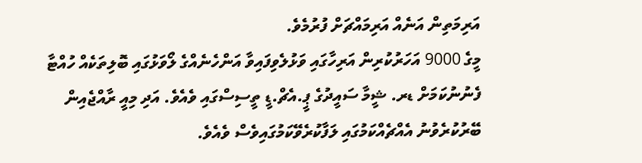އަރިމަތިން އަނެއް އަރިމައްޗަށް ފުރުމެވެ.
މީގެ 9000 އަހަރުކުރިން އަރިހާގައި ވަޅުލެވިފައިވާ އަންހެނެއްގެ ލޯވަޅުގައި ބޮލިތަކެއް ހުއްޓާ ފެނުނުކަމަށް ޑރ. ޝީމާ ސައީދުގެ ޕީ.އެޗް.ޑީ ތީސިސްގައި ވެއެވެ. އަދި މިއީ ރާއްޖެއިން ބޭރުކުރެވުނު އެއްޗެއްކަމުގައި ލަފާކުރެވޭކަމުގައިވެސް ވެއެވެ.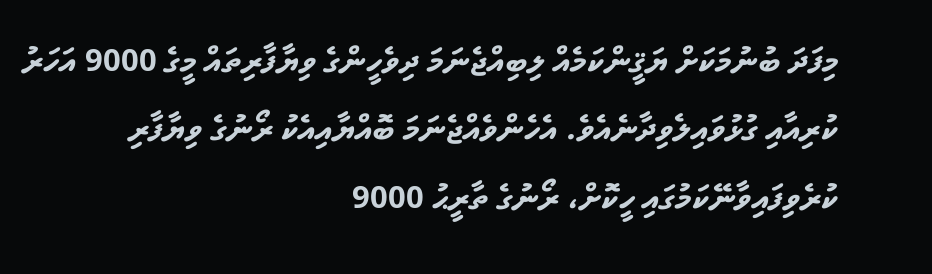މިފަދަ ބުނުމަކަށް ޔަޤީންކަމެއް ލިބިއްޖެނަމަ ދިވެހީންގެ ވިޔާފާރިތައް މީގެ 9000 އަހަރު ކުރިއާއި ގުޅުވައިލެވިދާނެއެވެ. އެހެންވެއްޖެނަމަ ބޮއްޔާއިއެކު ރޯނުގެ ވިޔާފާރި ކުރެވިފައިވާނޭކަމުގައި ހީކޮށް، ރޯނުގެ ތާރީޙު 9000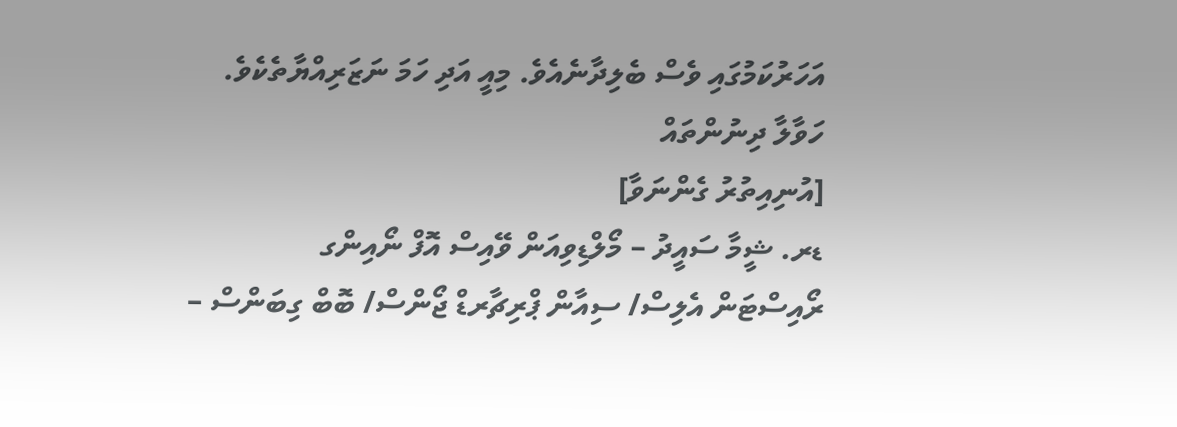އަހަރުކަމުގައި ވެސް ބެލިދާނެއެވެ. މިއީ އަދި ހަމަ ނަޒަރިއްޔާތެކެވެ.
ހަވާލާ ދިނުންތައް
[އުނިއިތުރު ގެންނަވާ]
ޑރ. ޝީމާ ސައީދު – މޯލްޑިވިއަން ވޭއިސް އޮފް ނޯއިންގ
ރޯއިސްޓަން އެލިސް/ ސިއާން ޕްރިޗާރޑް ޖޯންސް/ ބޮބް ގިބަންސް –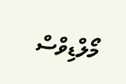މޯލްޑިވްސް